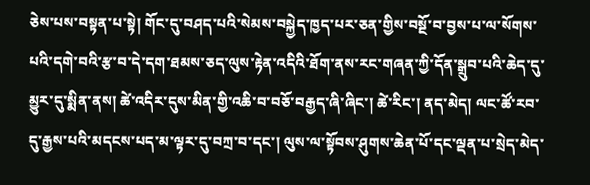ཅེས་པས་བསྟན་པ་སྟེ། གོང་དུ་བཤད་པའི་སེམས་བསྐྱེད་ཁྱད་པར་ཅན་གྱིས་བསྔོ་བ་བྱས་པ་ལ་སོགས་པའི་དགེ་བའི་རྩ་བ་དེ་དག་ཐམས་ཅད་ལུས་རྟེན་འདིའི་ཐོག་ནས་རང་གཞན་ཀྱི་དོན་སྒྲུབ་པའི་ཆེད་དུ་མྱུར་དུ་སྨིན་ནས། ཚེ་འདིར་དུས་མིན་གྱི་འཆི་བ་བཅོ་བརྒྱད་ཞི་ཞིང་། ཚེ་རིང་། ནད་མེད། ལང་ཚོ་རབ་དུ་རྒྱས་པའི་མདངས་པད་མ་ལྟར་དུ་བཀྲ་བ་དང་། ལུས་ལ་སྟོབས་ཤུགས་ཆེན་པོ་དང་ལྡན་པ་སྲེད་མེད་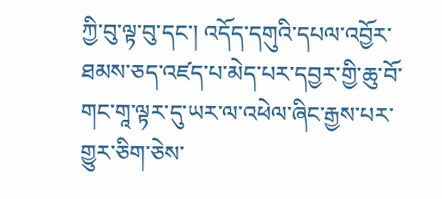ཀྱི་བུ་ལྟ་བུ་དང་། འདོད་དགུའི་དཔལ་འབྱོར་ཐམས་ཅད་འཛད་པ་མེད་པར་དབྱར་གྱི་ཆུ་བོ་གང་གཱ་ལྟར་དུ་ཡར་ལ་འཕེལ་ཞིང་རྒྱས་པར་གྱུར་ཅིག་ཅེས་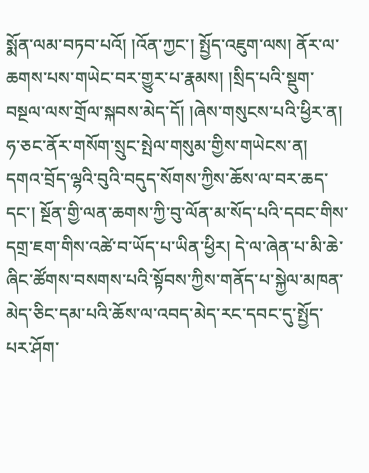སྨོན་ལམ་བཏབ་པའོ། །འོན་ཀྱང་། སྤྱོད་འཇུག་ལས། ནོར་ལ་ཆགས་པས་གཡེང་བར་གྱུར་པ་རྣམས། །སྲིད་པའི་སྡུག་བསྔལ་ལས་གྲོལ་སྐབས་མེད་དོ། །ཞེས་གསུངས་པའི་ཕྱིར་ན། ཧ་ཅང་ནོར་གསོག་སྲུང་སྤེལ་གསུམ་གྱིས་གཡེངས་ན། དགའ་བྲོད་ལྷའི་བུའི་བདུད་སོགས་ཀྱིས་ཆོས་ལ་བར་ཆད་དང་། སྔོན་གྱི་ལན་ཆགས་ཀྱི་བུ་ལོན་མ་སོད་པའི་དབང་གིས་དགྲ་ཇག་གིས་འཚེ་བ་ཡོད་པ་ཡིན་ཕྱིར། དེ་ལ་ཞེན་པ་མི་ཆེ་ཞིང་ཚོགས་བསགས་པའི་སྟོབས་ཀྱིས་གནོད་པ་སྐྱེལ་མཁན་མེད་ཅིང་དམ་པའི་ཆོས་ལ་འབད་མེད་རང་དབང་དུ་སྤྱོད་པར་ཤོག་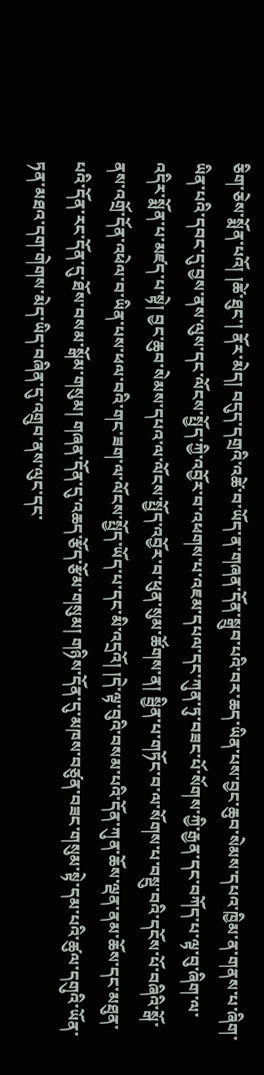ཅིག་ཅེས་སྨོན་པའོ། །ཚེ་ཐུང་། ནོར་མེད། བདུད་དགྲའི་འཚེ་བ་ཡོད་ན་གཞན་དོན་སྒྲུབ་པའི་བར་ཆད་ཡིན་པས་བྱང་ཆུབ་སེམས་དཔའ་ཁྱིམ་ན་གནས་པ་ཞིག་ཡིན་པའི་དབང་དུ་བྱས་ནས་ལུས་དང་ལོངས་སྤྱོད་ཀྱི་འབྱོར་བ་འཕགས་པ་འཇམ་དཔལ་དང་ཀུན་ཏུ་བཟང་པོ་སོགས་ཀྱི་རྒྱན་དང་བཀོད་པ་ལྟ་བུ་ཞིག་ལ་འདིར་སྨོན་པ་མཛད་པ་སྟེ། བྱང་ཆུབ་སེམས་དཔའ་ལ་ལོངས་སྤྱོད་འབྱོར་བ་ཕུན་སུམ་ཚོགས་ན། སྦྱིན་པ་གཏོང་བ་ལ་སོགས་པ་བསྡུ་བའི་དངོས་པོ་བཞིའི་སྒོ་ནས་འགྲོ་དོན་འཕེལ་བ་ཡིན་པས་ཕལ་བའི་གང་ཟག་ལ་ལོངས་སྤྱོད་ཡོད་པ་དང་མི་འདྲའོ། །དེ་ལྟ་བུའི་བསམ་པའི་དོན་ཀུན་ཆོས་ལྡན་ནམ་ཆོས་དང་མཐུན་པའི་དོན་རང་དོན་དུ་ཐོས་བསམ་སྒོམ་གསུམ། གཞན་དོན་དུ་འཆད་རྩོད་རྩོམ་གསུམ། གཉིས་དོན་དུ་མཁས་བཙུན་བཟང་གསུམ་སྟེ་དམ་པའི་ཚུལ་དགུའི་ཡོན་ཏན་མཐའ་དག་གེགས་མེད་ཡིད་བཞིན་དུ་འགྲུབ་ནས་ལུང་དང་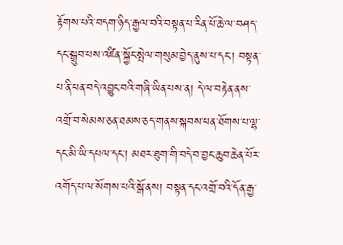རྟོགས་པའི་བདག་ཉིད་རྒྱལ་བའི་བསྟན་པ་རིན་པོ་ཆེ་ལ་བཤད་དང་སྒྲུབ་པས་འཛིན་སྐྱོང་སྤེལ་གསུམ་བྱེད་ནུས་པ་དང་། བསྟན་པ་ནི་ཕན་བདེ་འབྱུང་བའི་གཞི་ཡིན་པས་ན། དེ་ལ་བརྟེན་ནས་འགྲོ་བ་སེམས་ཅན་ཐམས་ཅད་གནས་སྐབས་ཕན་ཐོགས་པ་ལྷ་དང་མི་ཡི་དཔལ་དང་། མཐར་ཐུག་གི་བདེ་བ་བྱང་ཆུབ་ཆེན་པོར་འགོད་པ་ལ་སོགས་པའི་སྒོ་ནས། བསྟན་དང་འགྲོ་བའི་དོན་རྒྱ་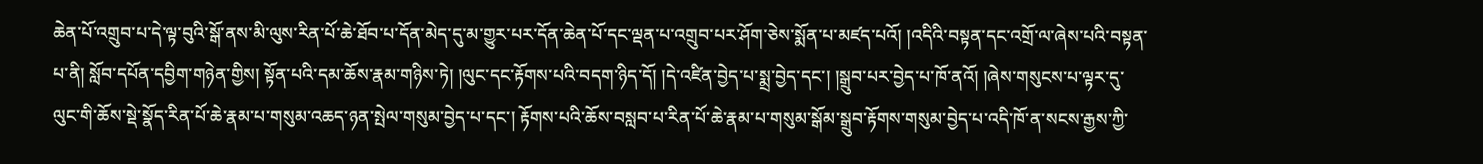ཆེན་པོ་འགྲུབ་པ་དེ་ལྟ་བུའི་སྒོ་ནས་མི་ལུས་རིན་པོ་ཆེ་ཐོབ་པ་དོན་མེད་དུ་མ་གྱུར་པར་དོན་ཆེན་པོ་དང་ལྡན་པ་འགྲུབ་པར་ཤོག་ཅེས་སྨོན་པ་མཛད་པའོ། །འདིའི་བསྟན་དང་འགྲོ་ལ་ཞེས་པའི་བསྟན་པ་ནི། སློབ་དཔོན་དབྱིག་གཉེན་གྱིས། སྟོན་པའི་དམ་ཆོས་རྣམ་གཉིས་ཏེ། །ལུང་དང་རྟོགས་པའི་བདག་ཉིད་དོ། །དེ་འཛིན་བྱེད་པ་སྨྲ་བྱེད་དང་། །སྒྲུབ་པར་བྱེད་པ་ཁོ་ནའོ། །ཞེས་གསུངས་པ་ལྟར་དུ་ལུང་གི་ཆོས་སྡེ་སྣོད་རིན་པོ་ཆེ་རྣམ་པ་གསུམ་འཆད་ཉན་སྤེལ་གསུམ་བྱེད་པ་དང་། རྟོགས་པའི་ཆོས་བསླབ་པ་རིན་པོ་ཆེ་རྣམ་པ་གསུམ་སྒོམ་སྒྲུབ་རྟོགས་གསུམ་བྱེད་པ་འདི་ཁོ་ན་སངས་རྒྱས་ཀྱི་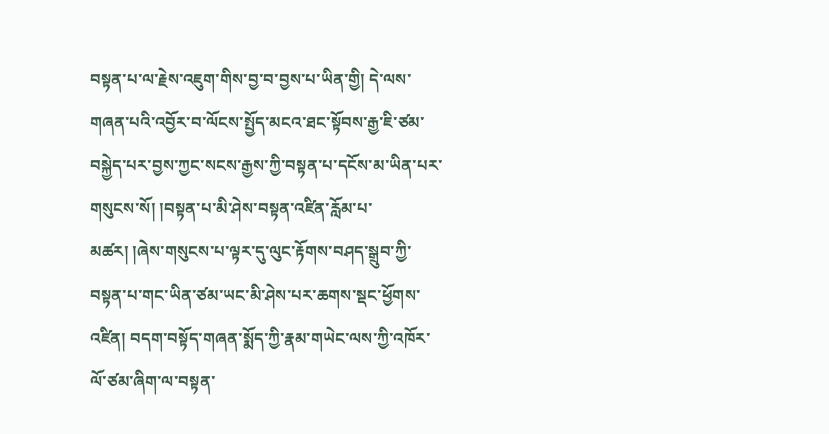བསྟན་པ་ལ་རྗེས་འཇུག་གིས་བྱ་བ་བྱས་པ་ཡིན་གྱི། དེ་ལས་གཞན་པའི་འབྱོར་བ་ལོངས་སྤྱོད་མངའ་ཐང་སྟོབས་རྒྱ་ཇི་ཙམ་བསྐྱེད་པར་བྱས་ཀྱང་སངས་རྒྱས་ཀྱི་བསྟན་པ་དངོས་མ་ཡིན་པར་གསུངས་སོ། །བསྟན་པ་མི་ཤེས་བསྟན་འཛིན་རློམ་པ་མཚར། །ཞེས་གསུངས་པ་ལྟར་དུ་ལུང་རྟོགས་བཤད་སྒྲུབ་ཀྱི་བསྟན་པ་གང་ཡིན་ཙམ་ཡང་མི་ཤེས་པར་ཆགས་སྡང་ཕྱོགས་འཛིན། བདག་བསྟོད་གཞན་སྨོད་ཀྱི་རྣམ་གཡེང་ལས་ཀྱི་འཁོར་ལོ་ཙམ་ཞིག་ལ་བསྟན་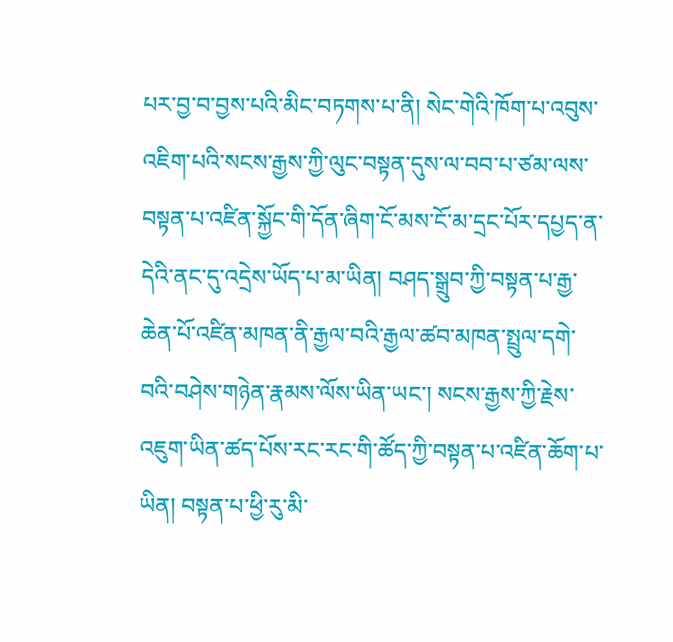པར་བྱ་བ་བྱས་པའི་མིང་བཏགས་པ་ནི། སེང་གེའི་ཁོག་པ་འབུས་འཇིག་པའི་སངས་རྒྱས་ཀྱི་ལུང་བསྟན་དུས་ལ་བབ་པ་ཙམ་ལས་བསྟན་པ་འཛིན་སྐྱོང་གི་དོན་ཞིག་ངོ་མས་ངོ་མ་དྲང་པོར་དཔྱད་ན་དེའི་ནང་དུ་འདྲེས་ཡོད་པ་མ་ཡིན། བཤད་སྒྲུབ་ཀྱི་བསྟན་པ་རྒྱ་ཆེན་པོ་འཛིན་མཁན་ནི་རྒྱལ་བའི་རྒྱལ་ཚབ་མཁན་སྤྲུལ་དགེ་བའི་བཤེས་གཉེན་རྣམས་ལོས་ཡིན་ཡང་། སངས་རྒྱས་ཀྱི་རྗེས་འཇུག་ཡིན་ཚད་པོས་རང་རང་གི་ཚོད་ཀྱི་བསྟན་པ་འཛིན་ཆོག་པ་ཡིན། བསྟན་པ་ཕྱི་རུ་མི་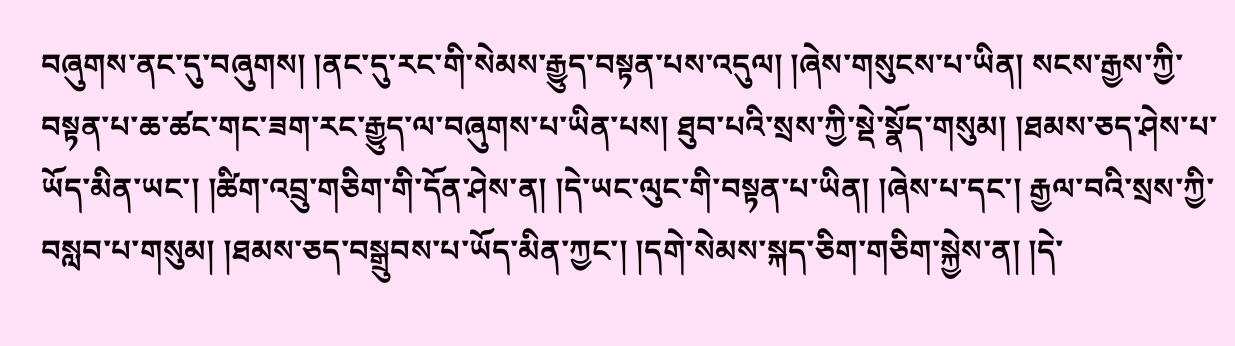བཞུགས་ནང་དུ་བཞུགས། །ནང་དུ་རང་གི་སེམས་རྒྱུད་བསྟན་པས་འདུལ། །ཞེས་གསུངས་པ་ཡིན། སངས་རྒྱས་ཀྱི་བསྟན་པ་ཆ་ཚང་གང་ཟག་རང་རྒྱུད་ལ་བཞུགས་པ་ཡིན་པས། ཐུབ་པའི་སྲས་ཀྱི་སྡེ་སྣོད་གསུམ། །ཐམས་ཅད་ཤེས་པ་ཡོད་མིན་ཡང་། །ཚིག་འབྲུ་གཅིག་གི་དོན་ཤེས་ན། །དེ་ཡང་ལུང་གི་བསྟན་པ་ཡིན། །ཞེས་པ་དང་། རྒྱལ་བའི་སྲས་ཀྱི་བསླབ་པ་གསུམ། །ཐམས་ཅད་བསྒྲུབས་པ་ཡོད་མིན་ཀྱང་། །དགེ་སེམས་སྐད་ཅིག་གཅིག་སྐྱེས་ན། །དེ་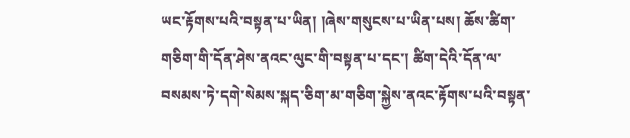ཡང་རྟོགས་པའི་བསྟན་པ་ཡིན། །ཞེས་གསུངས་པ་ཡིན་པས། ཆོས་ཚིག་གཅིག་གི་དོན་ཤེས་ནའང་ལུང་གི་བསྟན་པ་དང་། ཚིག་དེའི་དོན་ལ་བསམས་ཏེ་དགེ་སེམས་སྐད་ཅིག་མ་གཅིག་སྐྱེས་ནའང་རྟོགས་པའི་བསྟན་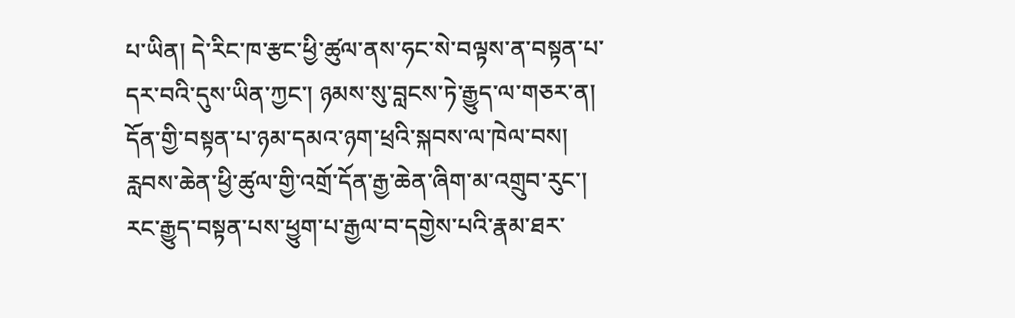པ་ཡིན། དེ་རིང་ཁ་རྩང་ཕྱི་ཚུལ་ནས་ཧང་སེ་བལྟས་ན་བསྟན་པ་དར་བའི་དུས་ཡིན་ཀྱང་། ཉམས་སུ་བླངས་ཏེ་རྒྱུད་ལ་གཅར་ན། དོན་གྱི་བསྟན་པ་ཉམ་དམའ་ཉག་ཕྲའི་སྐབས་ལ་ཁེལ་བས། རླབས་ཆེན་ཕྱི་ཚུལ་གྱི་འགྲོ་དོན་རྒྱ་ཆེན་ཞིག་མ་འགྲུབ་རུང་། རང་རྒྱུད་བསྟན་པས་ཕྱུག་པ་རྒྱལ་བ་དགྱེས་པའི་རྣམ་ཐར་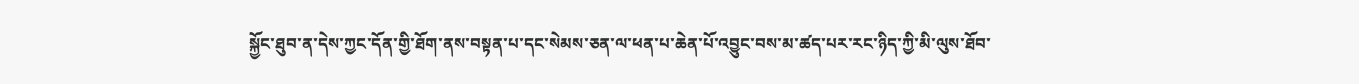སྐྱོང་ཐུབ་ན་དེས་ཀྱང་དོན་གྱི་ཐོག་ནས་བསྟན་པ་དང་སེམས་ཅན་ལ་ཕན་པ་ཆེན་པོ་འབྱུང་བས་མ་ཚད་པར་རང་ཉིད་ཀྱི་མི་ལུས་ཐོབ་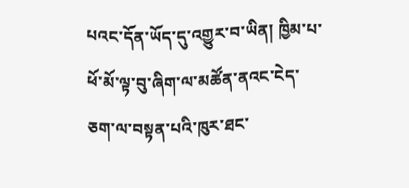པའང་དོན་ཡོད་དུ་འགྱུར་བ་ཡིན། ཁྱིམ་པ་ཕོ་མོ་ལྟ་བུ་ཞིག་ལ་མཚོན་ནའང་ངེད་ཅག་ལ་བསྟན་པའི་ཁུར་ཐང་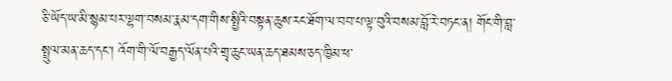ཅི་ཡོད་ཡ་མི་སྙམ་པར་ལྷག་བསམ་རྣམ་དག་གིས་སྤྱིའི་བསྟན་ཆུས་རང་ཐོག་ལ་བབ་པ་ལྟ་བུའི་བསམ་བློ་རེ་བཏང་ན། གོང་གི་བླ་སྤྲུལ་མན་ཆད་དང་། འོག་གི་ལོ་བརྒྱད་ལོན་པའི་གྲྭ་ཆུང་ཡན་ཆད་ཐམས་ཅད་ཁྱིམ་ཕ་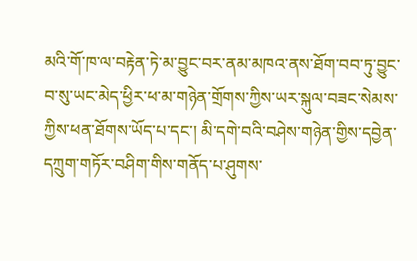མའི་གོ་ཁ་ལ་བརྟེན་ཏེ་མ་བྱུང་བར་ནམ་མཁའ་ནས་ཐོག་བབ་ཏུ་བྱུང་བ་སུ་ཡང་མེད་ཕྱིར་ཕ་མ་གཉེན་གྲོགས་ཀྱིས་ཡར་སྐུལ་བཟང་སེམས་ཀྱིས་ཕན་ཐོགས་ཡོད་པ་དང་། མི་དགེ་བའི་བཤེས་གཉེན་གྱིས་དབྱེན་དཀྲུག་གཏོར་བཤིག་གིས་གནོད་པ་ཤུགས་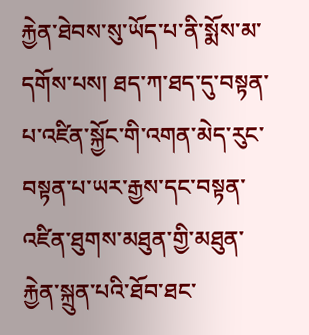རྐྱེན་ཐེབས་སུ་ཡོད་པ་ནི་སྨོས་མ་དགོས་པས། ཐད་ཀ་ཐད་དུ་བསྟན་པ་འཛིན་སྐྱོང་གི་འགན་མེད་རུང་བསྟན་པ་ཡར་རྒྱས་དང་བསྟན་འཛིན་ཐུགས་མཐུན་གྱི་མཐུན་རྐྱེན་སྐྲུན་པའི་ཐོབ་ཐང་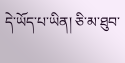དེ་ཡོད་པ་ཡིན། ཅི་མ་ཐུབ་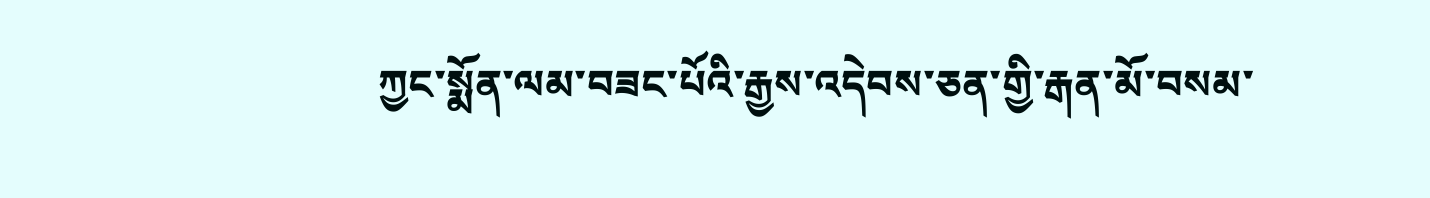ཀྱང་སྨོན་ལམ་བཟང་པོའི་རྒྱས་འདེབས་ཅན་གྱི་རྒན་མོ་བསམ་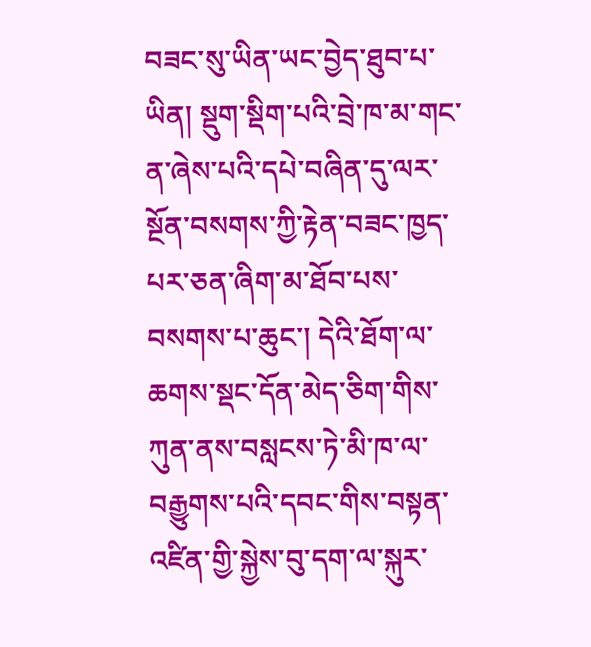བཟང་སུ་ཡིན་ཡང་བྱེད་ཐུབ་པ་ཡིན། སྡུག་སྡིག་པའི་བྲེ་ཁ་མ་གང་ན་ཞེས་པའི་དཔེ་བཞིན་དུ་ལར་སྔོན་བསགས་ཀྱི་རྟེན་བཟང་ཁྱད་པར་ཅན་ཞིག་མ་ཐོབ་པས་བསགས་པ་ཆུང་། དེའི་ཐོག་ལ་ཆགས་སྡང་དོན་མེད་ཅིག་གིས་ཀུན་ནས་བསླངས་ཏེ་མི་ཁ་ལ་བརྒྱུགས་པའི་དབང་གིས་བསྟན་འཛིན་གྱི་སྐྱེས་བུ་དག་ལ་སྐུར་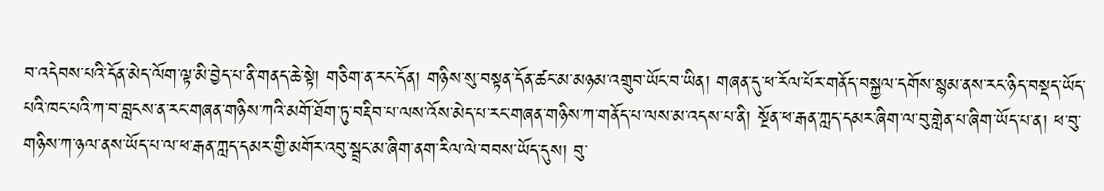བ་འདེབས་པའི་དོན་མེད་ལོག་ལྟ་མི་བྱེད་པ་ནི་གནད་ཆེ་སྟེ། གཅིག་ན་རང་དོན། གཉིས་སུ་བསྟན་དོན་ཚང་མ་མཉམ་འགྲུབ་ཡོང་བ་ཡིན། གཞན་དུ་ཕ་རོལ་པོར་གནོད་བསྐྱལ་དགོས་སྙམ་ནས་རང་ཉིད་བསྡད་ཡོད་པའི་ཁང་པའི་ཀ་བ་བླངས་ན་རང་གཞན་གཉིས་ཀའི་མགོ་ཐོག་ཏུ་བརྡིབ་པ་ལས་འོས་མེད་པ་རང་གཞན་གཉིས་ཀ་གནོད་པ་ལས་མ་འདས་པ་ནི། སྔོན་ཕ་རྒན་ཀླད་དམར་ཞིག་ལ་བུ་གླེན་པ་ཞིག་ཡོད་པ་ན། ཕ་བུ་གཉིས་ཀ་ཉལ་ནས་ཡོད་པ་ལ་ཕ་རྒན་ཀླད་དམར་གྱི་མགོར་འབུ་སྦྲང་མ་ཞིག་ནག་རིལ་ལེ་བབས་ཡོད་དུས། བུ་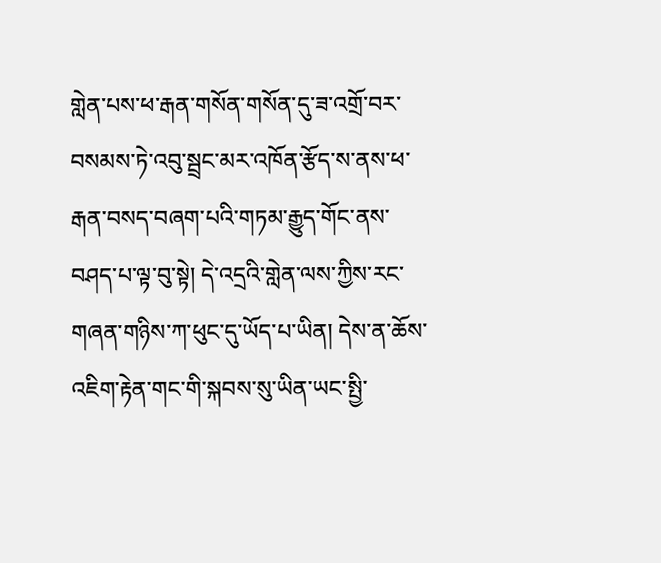གླེན་པས་ཕ་རྒན་གསོན་གསོན་དུ་ཟ་འགྲོ་བར་བསམས་ཏེ་འབུ་སྦྲང་མར་འཁོན་རྩོད་ས་ནས་ཕ་རྒན་བསད་བཞག་པའི་གཏམ་རྒྱུད་གོང་ནས་བཤད་པ་ལྟ་བུ་སྟེ། དེ་འདྲའི་གླེན་ལས་ཀྱིས་རང་གཞན་གཉིས་ཀ་ཕུང་དུ་ཡོད་པ་ཡིན། དེས་ན་ཆོས་འཇིག་རྟེན་གང་གི་སྐབས་སུ་ཡིན་ཡང་སྤྱི་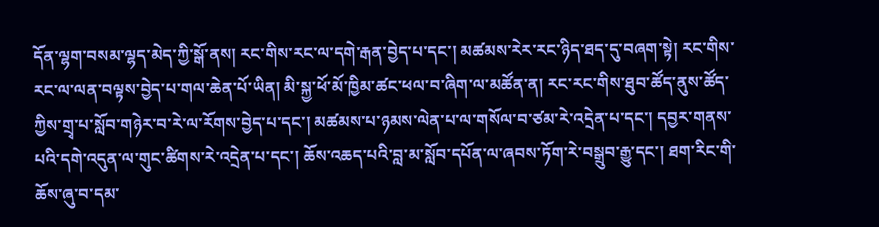དོན་ལྷག་བསམ་ལྷད་མེད་ཀྱི་སྒོ་ནས། རང་གིས་རང་ལ་དགེ་རྒན་བྱེད་པ་དང་། མཚམས་རེར་རང་ཉིད་ཐད་དུ་བཞག་སྟེ། རང་གིས་རང་ལ་ལན་བལྟས་བྱེད་པ་གལ་ཆེན་པོ་ཡིན། མི་སྐྱ་ཕོ་མོ་ཁྱིམ་ཚང་ཕལ་བ་ཞིག་ལ་མཚོན་ན། རང་རང་གིས་ཐུབ་ཚོད་ནུས་ཚོད་ཀྱིས་གྲྭ་པ་སློབ་གཉེར་བ་རེ་ལ་རོགས་བྱེད་པ་དང་། མཚམས་པ་ཉམས་ལེན་པ་ལ་གསོལ་བ་ཙམ་རེ་འདྲེན་པ་དང་། དབྱར་གནས་པའི་དགེ་འདུན་ལ་གུང་ཚིགས་རེ་འདྲེན་པ་དང་། ཆོས་འཆད་པའི་བླ་མ་སློབ་དཔོན་ལ་ཞབས་ཏོག་རེ་བསྒྲུབ་རྒྱུ་དང་། ཐག་རིང་གི་ཆོས་ཞུ་བ་དམ་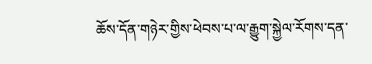ཆོས་དོན་གཉེར་གྱིས་ཕེབས་པ་ལ་རྒྱུག་སྐྱེལ་རོགས་དན་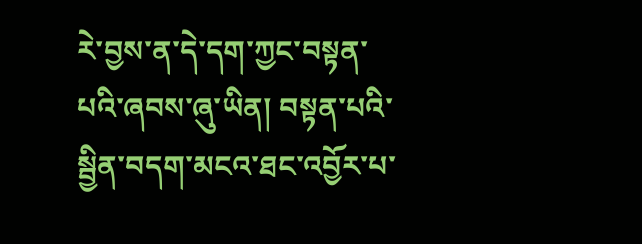རེ་བྱས་ན་དེ་དག་ཀྱང་བསྟན་པའི་ཞབས་ཞུ་ཡིན། བསྟན་པའི་སྦྱིན་བདག་མངའ་ཐང་འབྱོར་པ་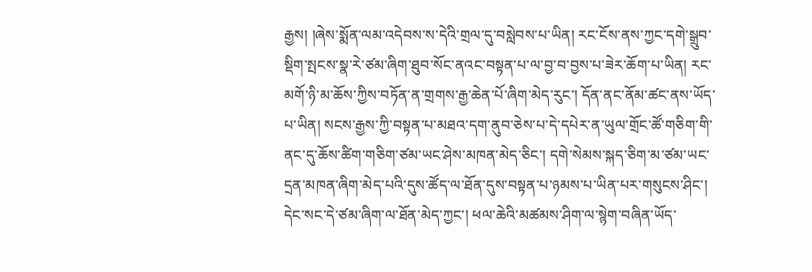རྒྱས། །ཞེས་སྨོན་ལམ་འདེབས་ས་དེའི་གྲལ་དུ་བསླེབས་པ་ཡིན། རང་ངོས་ནས་ཀྱང་དགེ་སྒྲུབ་སྡིག་སྤངས་སྣ་རེ་ཙམ་ཞིག་ཐུབ་སོང་ནའང་བསྟན་པ་ལ་བྱ་བ་བྱས་པ་ཟེར་ཆོག་པ་ཡིན། རང་མགོ་ཉི་མ་ཆོས་ཀྱིས་བཏོན་ན་གྲགས་རྒྱ་ཆེན་པོ་ཞིག་མེད་རུང་། དོན་ནང་ནོམ་ཚང་ནས་ཡོད་པ་ཡིན། སངས་རྒྱས་ཀྱི་བསྟན་པ་མཐའ་དག་ནུབ་ཅེས་པ་དེ་དཔེར་ན་ཡུལ་གྲོང་ཚོ་གཅིག་གི་ནང་དུ་ཆོས་ཚིག་གཅིག་ཙམ་ཡང་ཤེས་མཁན་མེད་ཅིང་། དགེ་སེམས་སྐད་ཅིག་མ་ཙམ་ཡང་དྲན་མཁན་ཞིག་མེད་པའི་དུས་ཚོད་ལ་ཐོན་དུས་བསྟན་པ་ཉམས་པ་ཡིན་པར་གསུངས་ཤིང་། དེང་སང་དེ་ཙམ་ཞིག་ལ་ཐོན་མེད་ཀྱང་། ཕལ་ཆེའི་མཚམས་ཤིག་ལ་སྙེག་བཞིན་ཡོད་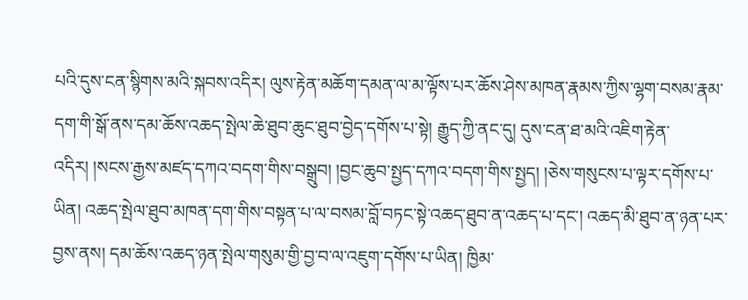པའི་དུས་ངན་སྙིགས་མའི་སྐབས་འདིར། ལུས་རྟེན་མཆོག་དམན་ལ་མ་ལྟོས་པར་ཆོས་ཤེས་མཁན་རྣམས་ཀྱིས་ལྷག་བསམ་རྣམ་དག་གི་སྒོ་ནས་དམ་ཆོས་འཆད་སྤེལ་ཆེ་ཐུབ་ཆུང་ཐུབ་བྱེད་དགོས་པ་སྟེ། རྒྱུད་ཀྱི་ནང་དུ། དུས་ངན་ཐ་མའི་འཇིག་རྟེན་འདིར། །སངས་རྒྱས་མཛད་དཀའ་བདག་གིས་བསྒྲུབ། །བྱང་ཆུབ་སྤྱད་དཀའ་བདག་གིས་སྤྱད། །ཅེས་གསུངས་པ་ལྟར་དགོས་པ་ཡིན། འཆད་སྤེལ་ཐུབ་མཁན་དག་གིས་བསྟན་པ་ལ་བསམ་བློ་བཏང་སྟེ་འཆད་ཐུབ་ན་འཆད་པ་དང་། འཆད་མི་ཐུབ་ན་ཉན་པར་བྱས་ནས། དམ་ཆོས་འཆད་ཉན་སྤེལ་གསུམ་གྱི་བྱ་བ་ལ་འཇུག་དགོས་པ་ཡིན། ཁྱིམ་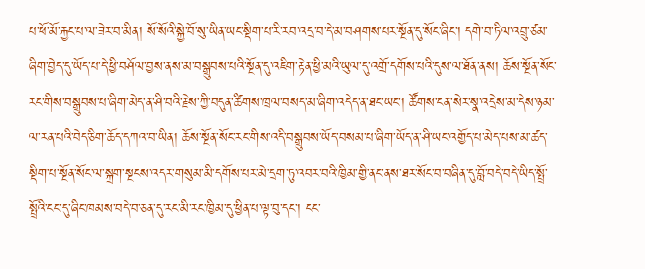པ་ཕོ་མོ་རྐྱང་པ་ལ་ཟེར་བ་མིན། སོ་སོའི་སྐྱེ་བོ་སུ་ཡིན་ཡང་སྡིག་པ་རི་རབ་འདྲ་བ་དེ་མ་བཤགས་པར་སྔོན་དུ་སོང་ཞིང་། དགེ་བ་ཏིལ་འབྲུ་ཙམ་ཞིག་བྱེད་དུ་ཡོད་པ་དེ་ཕྱི་བཤོལ་བྱས་ནས་མ་བསྒྲུབས་པའི་སྔོན་དུ་འཇིག་རྟེན་ཕྱི་མའི་ཡུལ་དུ་འགྲོ་དགོས་པའི་དུས་ལ་ཐོན་ནས། ཆོས་སྔོན་སོང་རང་གིས་བསྒྲུབས་པ་ཞིག་མེད་ན་ཤི་བའི་རྗེས་ཀྱི་བདུན་ཚིགས་ཁྲལ་བསད་མ་ཞིག་འདེད་ན་ཐང་ཡང་། ཚོགས་ངན་སེར་སྣ་འདྲེས་མ་དེས་ཉམ་ལ་རན་པའི་བེད་ཅིག་ཆོད་དཀའ་བ་ཡིན། ཆོས་སྔོན་སོང་རང་གིས་འདི་བསྒྲུབས་ཡོད་བསམ་པ་ཞིག་ཡོད་ན་ཤི་ཡང་འགྱོད་པ་མེད་པས་མ་ཚད་སྡིག་པ་སྔོན་སོང་ལ་སྐྲག་སྔངས་འདར་གསུམ་མི་དགོས་པར་མེ་དྲག་ཏུ་འབར་བའི་ཁྱིམ་གྱི་ནང་ནས་ཐར་སོང་བ་བཞིན་དུ་བློ་བདེ་བདེ་ཡིད་སྤྲོ་སྤྲོའི་ངང་དུ་ཞིང་ཁམས་བདེ་བ་ཅན་དུ་རང་མི་རང་ཁྱིམ་དུ་ཕྱིན་པ་ལྟ་བུ་དང་། ངང་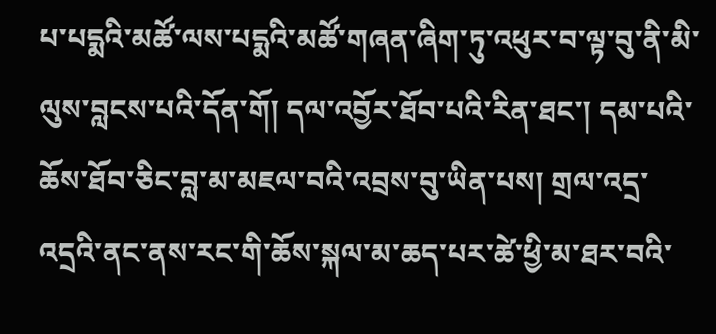པ་པདྨའི་མཚོ་ལས་པདྨའི་མཚོ་གཞན་ཞིག་ཏུ་འཕུར་བ་ལྟ་བུ་ནི་མི་ལུས་བླངས་པའི་དོན་གོ། དལ་འབྱོར་ཐོབ་པའི་རིན་ཐང་། དམ་པའི་ཆོས་ཐོབ་ཅིང་བླ་མ་མཇལ་བའི་འབྲས་བུ་ཡིན་པས། གྲལ་འདྲ་འདྲའི་ནང་ནས་རང་གི་ཆོས་སྐལ་མ་ཆད་པར་ཚེ་ཕྱི་མ་ཐར་བའི་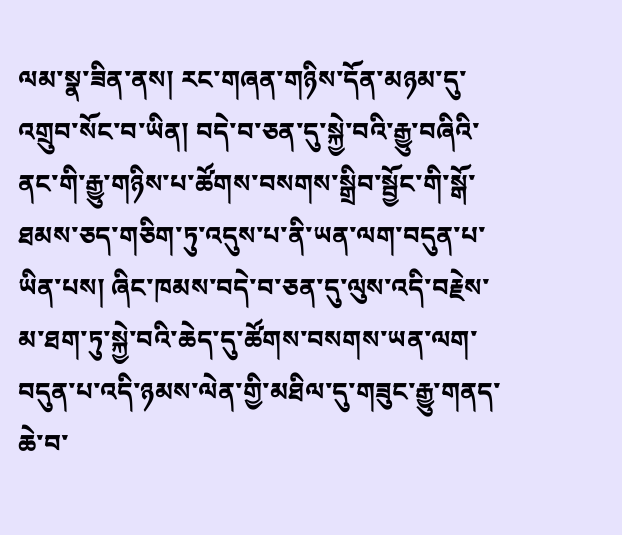ལམ་སྣ་ཟིན་ནས། རང་གཞན་གཉིས་དོན་མཉམ་དུ་འགྲུབ་སོང་བ་ཡིན། བདེ་བ་ཅན་དུ་སྐྱེ་བའི་རྒྱུ་བཞིའི་ནང་གི་རྒྱུ་གཉིས་པ་ཚོགས་བསགས་སྒྲིབ་སྦྱོང་གི་སྒོ་ཐམས་ཅད་གཅིག་ཏུ་འདུས་པ་ནི་ཡན་ལག་བདུན་པ་ཡིན་པས། ཞིང་ཁམས་བདེ་བ་ཅན་དུ་ལུས་འདི་བརྗེས་མ་ཐག་ཏུ་སྐྱེ་བའི་ཆེད་དུ་ཚོགས་བསགས་ཡན་ལག་བདུན་པ་འདི་ཉམས་ལེན་གྱི་མཐིལ་དུ་གཟུང་རྒྱུ་གནད་ཆེ་བ་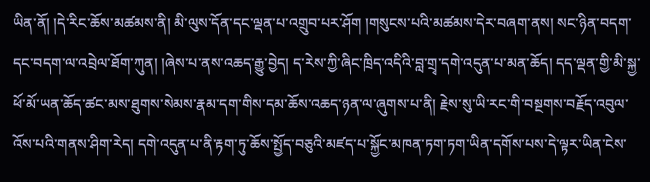ཡིན་ནོ། །དེ་རིང་ཆོས་མཚམས་ནི། མི་ལུས་དོན་དང་ལྡན་པ་འགྲུབ་པར་ཤོག །གསུངས་པའི་མཚམས་དེར་བཞག་ནས། སང་ཉིན་བདག་དང་བདག་ལ་འབྲེལ་ཐོག་ཀུན། །ཞེས་པ་ནས་འཆད་རྒྱུ་བྱེད། ད་རེས་ཀྱི་ཞིང་ཁྲིད་འདིའི་བླ་གྲྭ་དགེ་འདུན་པ་མན་ཆོད། དད་ལྡན་གྱི་མི་སྐྱ་ཕོ་མོ་ཡན་ཆོད་ཚང་མས་ཐུགས་སེམས་རྣམ་དག་གིས་དམ་ཆོས་འཆད་ཉན་ལ་ཞུགས་པ་ནི། རྗེས་སུ་ཡི་རང་གི་བསྔགས་བརྗོད་འབུལ་འོས་པའི་གནས་ཤིག་རེད། དགེ་འདུན་པ་ནི་རྟག་ཏུ་ཆོས་སྤྱོད་བཅུའི་མཛད་པ་སྐྱོང་མཁན་ཏག་ཏག་ཡིན་དགོས་པས་དེ་ལྟར་ཡིན་ངེས་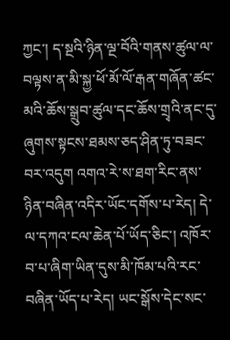ཀྱང་། ད་སྔའི་ཉིན་ལྔ་བོའི་གནས་ཚུལ་ལ་བལྟས་ན་མི་སྐྱ་ཕོ་མོ་ལོ་རྒན་གཞོན་ཚང་མའི་ཆོས་སྒྲུབ་ཚུལ་དང་ཆོས་གྲྭའི་ནང་དུ་ཞུགས་སྟངས་ཐམས་ཅད་ཤིན་ཏུ་བཟང་བར་འདུག འགའ་རེ་ས་ཐག་རིང་ནས་ཉིན་བཞིན་འདིར་ཡོང་དགོས་པ་རེད། དེ་ལ་དཀའ་ངལ་ཆེན་པོ་ཡོད་ཅིང་། འཁོར་བ་པ་ཞིག་ཡིན་དུས་མི་ཁོམ་པའི་རང་བཞིན་ཡོད་པ་རེད། ཡང་སྒོས་དེང་སང་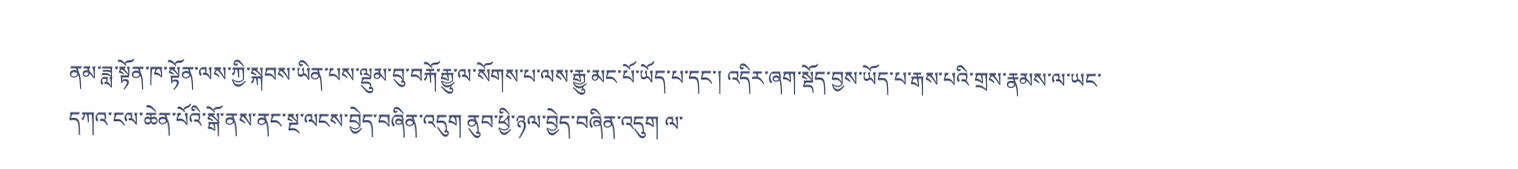ནམ་ཟླ་སྟོན་ཁ་སྟོན་ལས་ཀྱི་སྐབས་ཡིན་པས་ལྡུམ་བུ་བརྐོ་རྒྱུ་ལ་སོགས་པ་ལས་རྒྱུ་མང་པོ་ཡོད་པ་དང་། འདིར་ཞག་སྡོད་བྱས་ཡོད་པ་རྒས་པའི་གྲས་རྣམས་ལ་ཡང་དཀའ་ངལ་ཆེན་པོའི་སྒོ་ནས་ནང་སྔ་ལངས་བྱེད་བཞིན་འདུག ནུབ་ཕྱི་ཉལ་བྱེད་བཞིན་འདུག ལ་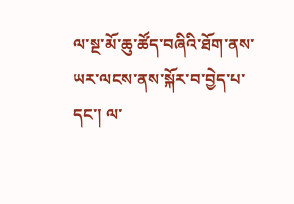ལ་སྔ་མོ་ཆུ་ཚོད་བཞིའི་ཐོག་ནས་ཡར་ལངས་ནས་སྐོར་བ་བྱེད་པ་དང་། ལ་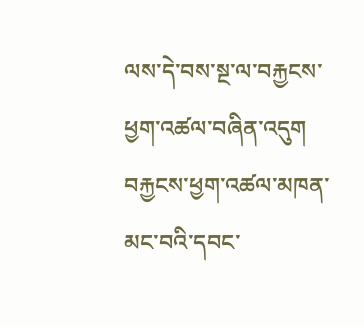ལས་དེ་བས་སྔ་ལ་བརྐྱངས་ཕྱག་འཚལ་བཞིན་འདུག བརྐྱངས་ཕྱག་འཚལ་མཁན་མང་བའི་དབང་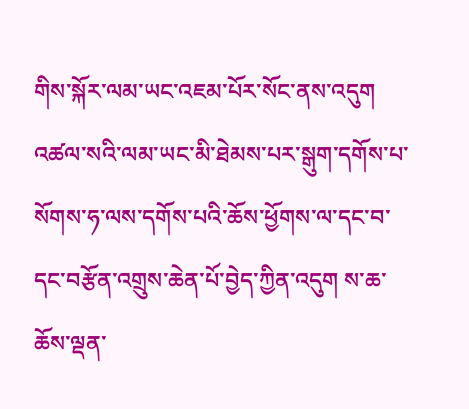གིས་སྐོར་ལམ་ཡང་འཇམ་པོར་སོང་ནས་འདུག འཚལ་སའི་ལམ་ཡང་མི་ཐེམས་པར་སྒུག་དགོས་པ་སོགས་ཧ་ལས་དགོས་པའི་ཆོས་ཕྱོགས་ལ་དང་བ་དང་བརྩོན་འགྲུས་ཆེན་པོ་བྱེད་ཀྱིན་འདུག ས་ཆ་ཆོས་ལྡན་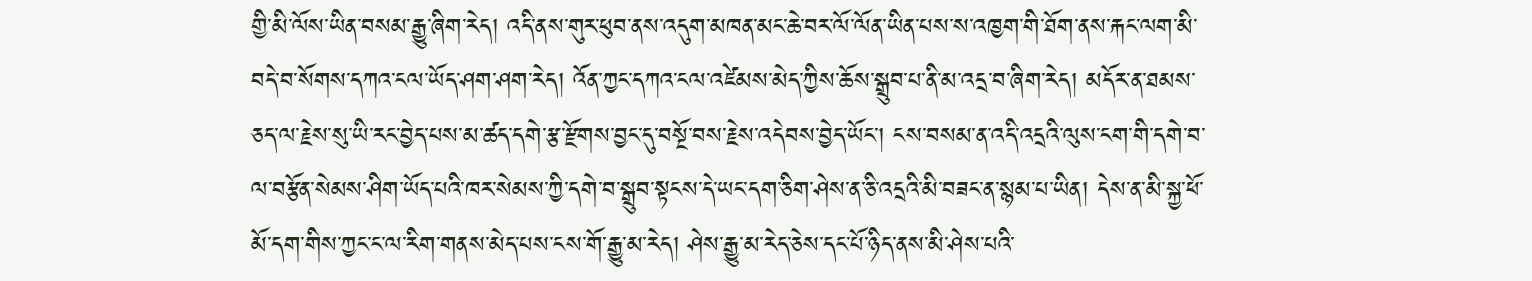གྱི་མི་ལོས་ཡིན་བསམ་རྒྱུ་ཞིག་རེད། འདི་ནས་གུར་ཕུབ་ནས་འདུག་མཁན་མང་ཆེ་བར་ལོ་ལོན་ཡིན་པས་ས་འཁྱག་གི་ཐོག་ནས་རྐང་ལག་མི་བདེ་བ་སོགས་དཀའ་ངལ་ཡོད་ཤག་ཤག་རེད། འོན་ཀྱང་དཀའ་ངལ་འཛེམས་མེད་ཀྱིས་ཆོས་སྒྲུབ་པ་ནི་མ་འདྲ་བ་ཞིག་རེད། མདོར་ན་ཐམས་ཅད་ལ་རྗེས་སུ་ཡི་རང་བྱེད་པས་མ་ཚད་དགེ་རྩ་རྫོགས་བྱང་དུ་བསྔོ་བས་རྗེས་འདེབས་བྱེད་ཡོང་། ངས་བསམ་ན་འདི་འདྲའི་ལུས་ངག་གི་དགེ་བ་ལ་བརྩོན་སེམས་ཤིག་ཡོད་པའི་ཁར་སེམས་ཀྱི་དགེ་བ་སྒྲུབ་སྟངས་དེ་ཡང་དག་ཅིག་ཤེས་ན་ཅི་འདྲའི་མི་བཟང་ན་སྙམ་པ་ཡིན། དེས་ན་མི་སྐྱ་ཕོ་མོ་དག་གིས་ཀྱང་ང་ལ་རིག་གནས་མེད་པས་ངས་གོ་རྒྱུ་མ་རེད། ཤེས་རྒྱུ་མ་རེད་ཅེས་དང་པོ་ཉིད་ནས་མི་ཤེས་པའི་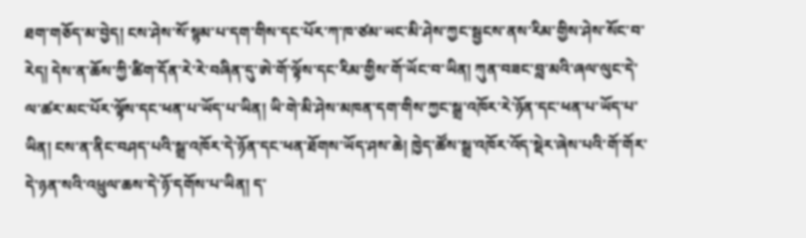ཐག་གཅོད་མ་བྱེད། ངས་ཤེས་སོ་སྙམ་པ་དག་གིས་དང་པོར་ཀ་ཁ་ཙམ་ཡང་མི་ཤེས་ཀྱང་སྦྱངས་ནས་རིམ་གྱིས་ཤེས་སོང་བ་རེད། དེས་ན་ཆོས་ཀྱི་ཚིག་དོན་རེ་རེ་བཞིན་དུ་ཨེ་གོ་ལྟོས་དང་རིམ་གྱིས་གོ་ཡོང་བ་ཡིན། ཀུན་བཟང་བླ་མའི་ཞལ་ལུང་དེ་ལ་ཚར་མང་པོར་ལྟོས་དང་ཕན་པ་ཡོད་པ་ཡིན། ཡི་གེ་མི་ཤེས་མཁན་དག་གིས་ཀྱང་སྒྲ་འཁོར་རེ་ཉོན་དང་ཕན་པ་ཡོད་པ་ཡིན། ངས་ན་ནིང་བཤད་པའི་སྒྲ་འཁོར་དེ་ཉོན་དང་ཕན་ཐོགས་ཡོད་ཤས་ཆེ། ཁྱེད་ཚོས་སྒྲ་འཁོར་འོད་སྡེར་ཞེས་པའི་གོ་གོར་དེ་ཉན་སའི་འཕྲུལ་ཆས་དེ་ཉོ་དགོས་པ་ཡིན། ད་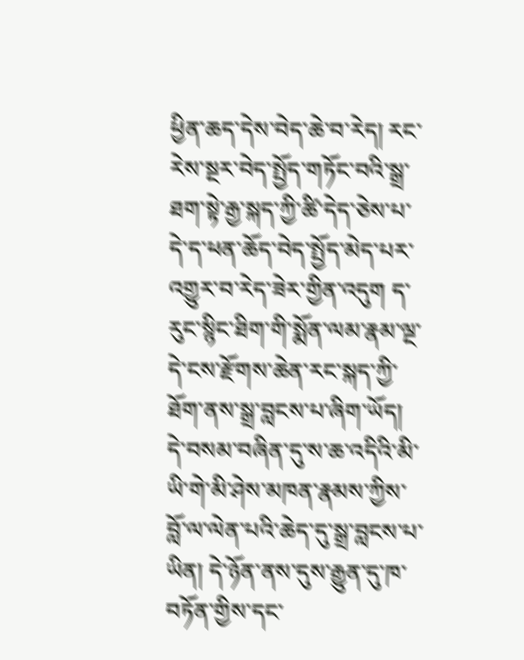ཕྱིན་ཆད་དེས་བེད་ཆེ་བ་རེད། རང་རེས་སྔར་བེད་སྤྱོད་གཏོང་བའི་སྒྲ་ཐག་སྟེ་རྒྱ་སྐད་ཀྱི་ཚི་དེད་ཅེས་པ་དེ་ད་ཕན་ཆོད་བེད་སྤྱོད་མེད་པར་འགྱུར་བ་རེད་ཟེར་གྱིན་འདུག ད་རུང་སྙིང་ཐིག་གི་སྨོན་ལམ་རྣམ་ལྔ་དེ་ངས་རྫོགས་ཆེན་རང་སྐད་ཀྱི་ཐོག་ནས་སྒྲ་བླངས་པ་ཞིག་ཡོད། དེ་བསམ་བཞིན་དུ་ས་ཆ་འདིའི་མི་ཡི་གེ་མི་ཤེས་མཁན་རྣམས་ཀྱིས་བློ་ལ་ལེན་པའི་ཆེད་དུ་སྒྲ་བླངས་པ་ཡིན། དེ་ཉོན་ནས་དུས་རྒྱུན་དུ་ཁ་བཏོན་གྱིས་དང་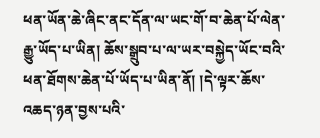ཕན་ཡོན་ཆེ་ཞིང་ནང་དོན་ལ་ཡང་གོ་བ་ཆེན་པོ་ལེན་རྒྱུ་ཡོད་པ་ཡིན། ཆོས་སྒྲུབ་པ་ལ་ཡར་བསྐྱེད་ཡོང་བའི་ཕན་ཐོགས་ཆེན་པོ་ཡོད་པ་ཡིན་ནོ། །དེ་ལྟར་ཆོས་འཆད་ཉན་བྱས་པའི་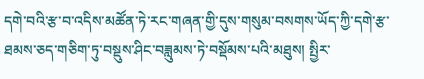དགེ་བའི་རྩ་བ་འདིས་མཚོན་ཏེ་རང་གཞན་གྱི་དུས་གསུམ་བསགས་ཡོད་ཀྱི་དགེ་རྩ་ཐམས་ཅད་གཅིག་ཏུ་བསྡུས་ཤིང་བཟླུམས་ཏེ་བསྡོམས་པའི་མཐུས། སྤྱིར་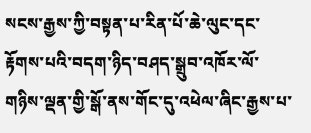སངས་རྒྱས་ཀྱི་བསྟན་པ་རིན་པོ་ཆེ་ལུང་དང་རྟོགས་པའི་བདག་ཉིད་བཤད་སྒྲུབ་འཁོར་ལོ་གཉིས་ལྡན་གྱི་སྒོ་ནས་གོང་དུ་འཕེལ་ཞིང་རྒྱས་པ་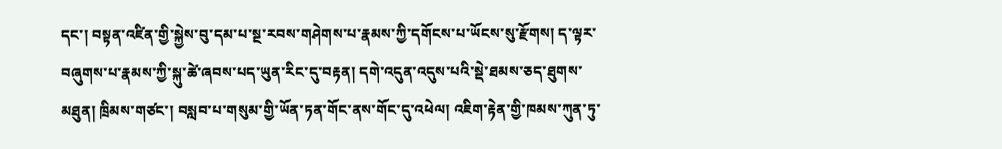དང་། བསྟན་འཛིན་གྱི་སྐྱེས་བུ་དམ་པ་སྔ་རབས་གཤེགས་པ་རྣམས་ཀྱི་དགོངས་པ་ཡོངས་སུ་རྫོགས། ད་ལྟར་བཞུགས་པ་རྣམས་ཀྱི་སྐུ་ཚེ་ཞབས་པད་ཡུན་རིང་དུ་བརྟན། དགེ་འདུན་འདུས་པའི་སྡེ་ཐམས་ཅད་ཐུགས་མཐུན། ཁྲིམས་གཙང་། བསླབ་པ་གསུམ་གྱི་ཡོན་ཏན་གོང་ནས་གོང་དུ་འཕེལ། འཇིག་རྟེན་གྱི་ཁམས་ཀུན་ཏུ་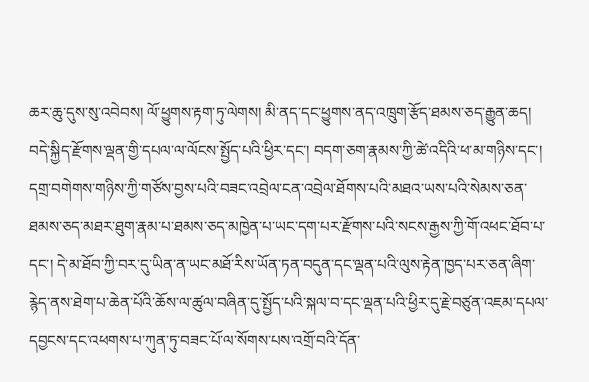ཆར་ཆུ་དུས་སུ་འབེབས། ལོ་ཕྱུགས་རྟག་ཏུ་ལེགས། མི་ནད་དང་ཕྱུགས་ནད་འཁྲུག་རྩོད་ཐམས་ཅད་རྒྱུན་ཆད། བདེ་སྐྱིད་རྫོགས་ལྡན་གྱི་དཔལ་ལ་ལོངས་སྤྱོད་པའི་ཕྱིར་དང་། བདག་ཅག་རྣམས་ཀྱི་ཚེ་འདིའི་ཕ་མ་གཉིས་དང་། དགྲ་བགེགས་གཉིས་ཀྱི་གཙོས་བྱས་པའི་བཟང་འབྲེལ་ངན་འབྲེལ་ཐོགས་པའི་མཐའ་ཡས་པའི་སེམས་ཅན་ཐམས་ཅད་མཐར་ཐུག་རྣམ་པ་ཐམས་ཅད་མཁྱེན་པ་ཡང་དག་པར་རྫོགས་པའི་སངས་རྒྱས་ཀྱི་གོ་འཕང་ཐོབ་པ་དང་། དེ་མ་ཐོབ་ཀྱི་བར་དུ་ཡིན་ན་ཡང་མཐོ་རིས་ཡོན་ཏན་བདུན་དང་ལྡན་པའི་ལུས་རྟེན་ཁྱད་པར་ཅན་ཞིག་རྙེད་ནས་ཐེག་པ་ཆེན་པོའི་ཆོས་ལ་ཚུལ་བཞིན་དུ་སྤྱོད་པའི་སྐལ་བ་དང་ལྡན་པའི་ཕྱིར་དུ་རྗེ་བཙུན་འཇམ་དཔལ་དབྱངས་དང་འཕགས་པ་ཀུན་ཏུ་བཟང་པོ་ལ་སོགས་པས་འགྲོ་བའི་དོན་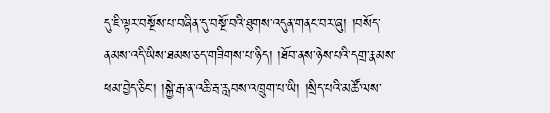དུ་ཇི་ལྟར་བསྔོས་པ་བཞིན་དུ་བསྔོ་བའི་ཐུགས་འདུན་གནང་བར་ཞུ། །བསོད་ནམས་འདི་ཡིས་ཐམས་ཅད་གཟིགས་པ་ཉིད། །ཐོབ་ནས་ཉེས་པའི་དགྲ་རྣམས་ཕམ་བྱེད་ཅིང་། །སྐྱེ་རྒ་ན་འཆི་རྦ་རླབས་འཁྲུག་པ་ཡི། །སྲིད་པའི་མཚོ་ལས་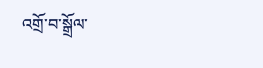འགྲོ་བ་སྒྲོལ་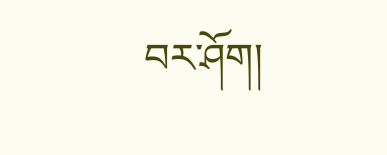བར་ཤོག།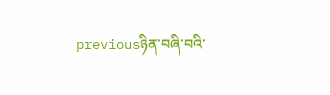previousཉིན་བཞི་བའི་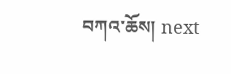བཀའ་ཆོས། next